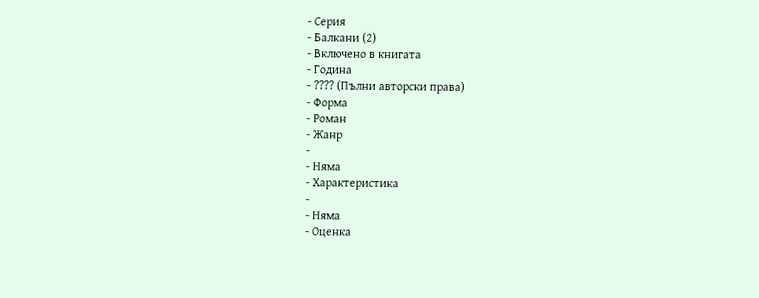- Серия
- Балкани (2)
- Включено в книгата
- Година
- ???? (Пълни авторски права)
- Форма
- Роман
- Жанр
-
- Няма
- Характеристика
-
- Няма
- Оценка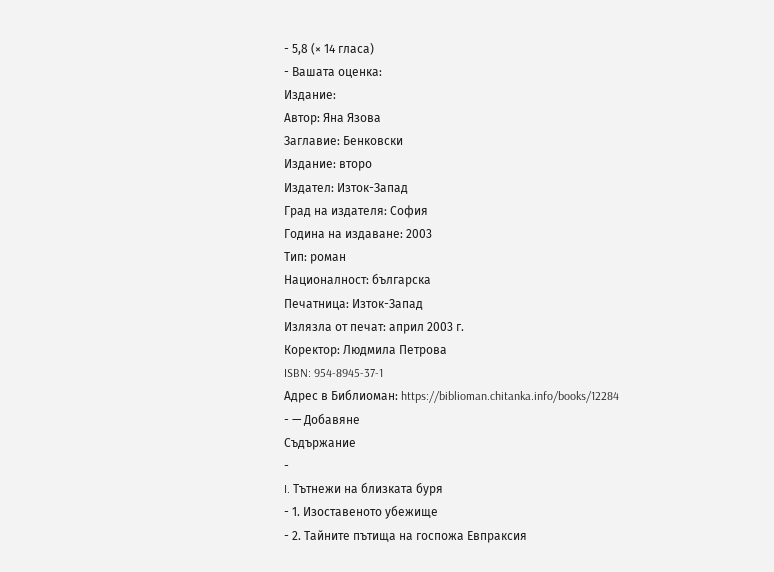- 5,8 (× 14 гласа)
- Вашата оценка:
Издание:
Автор: Яна Язова
Заглавие: Бенковски
Издание: второ
Издател: Изток-Запад
Град на издателя: София
Година на издаване: 2003
Тип: роман
Националност: българска
Печатница: Изток-Запад
Излязла от печат: април 2003 г.
Коректор: Людмила Петрова
ISBN: 954-8945-37-1
Адрес в Библиоман: https://biblioman.chitanka.info/books/12284
- — Добавяне
Съдържание
-
I. Тътнежи на близката буря
- 1. Изоставеното убежище
- 2. Тайните пътища на госпожа Евпраксия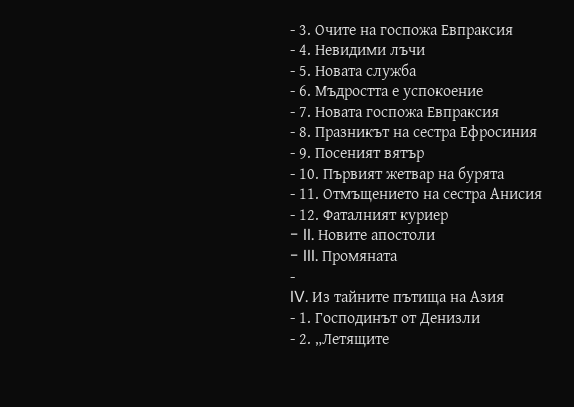- 3. Очите на госпожа Евпраксия
- 4. Невидими лъчи
- 5. Новата служба
- 6. Мъдростта е успокоение
- 7. Новата госпожа Евпраксия
- 8. Празникът на сестра Ефросиния
- 9. Посеният вятър
- 10. Първият жетвар на бурята
- 11. Отмъщението на сестра Анисия
- 12. Фаталният куриер
- II. Новите апостоли
- III. Промяната
-
IV. Из тайните пътища на Азия
- 1. Господинът от Денизли
- 2. „Летящите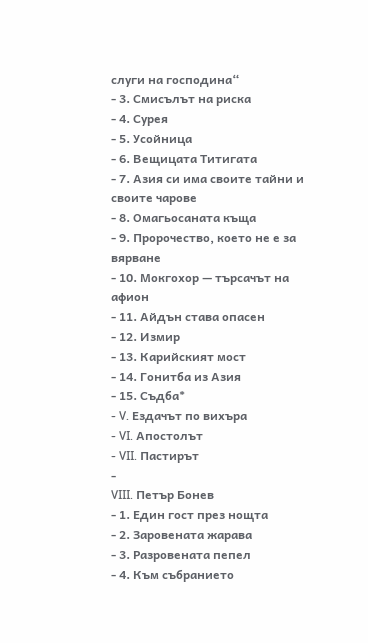слуги на господина“
- 3. Смисълът на риска
- 4. Сурея
- 5. Усойница
- 6. Вещицата Титигата
- 7. Азия си има своите тайни и своите чарове
- 8. Омагьосаната къща
- 9. Пророчество, което не е за вярване
- 10. Мокгохор — търсачът на афион
- 11. Айдън става опасен
- 12. Измир
- 13. Карийският мост
- 14. Гонитба из Азия
- 15. Съдба*
- V. Ездачът по вихъра
- VI. Апостолът
- VII. Пастирът
-
VIII. Петър Бонев
- 1. Един гост през нощта
- 2. Заровената жарава
- 3. Разровената пепел
- 4. Към събранието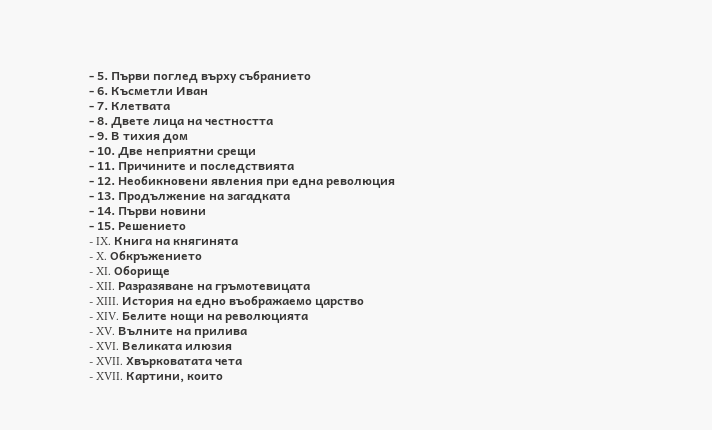- 5. Първи поглед върху събранието
- 6. Късметли Иван
- 7. Клетвата
- 8. Двете лица на честността
- 9. В тихия дом
- 10. Две неприятни срещи
- 11. Причините и последствията
- 12. Необикновени явления при една революция
- 13. Продължение на загадката
- 14. Първи новини
- 15. Решението
- IX. Книга на княгинята
- X. Обкръжението
- XI. Оборище
- XII. Разразяване на гръмотевицата
- XIII. История на едно въображаемо царство
- XIV. Белите нощи на революцията
- XV. Вълните на прилива
- XVI. Великата илюзия
- XVII. Хвърковатата чета
- XVII. Картини, които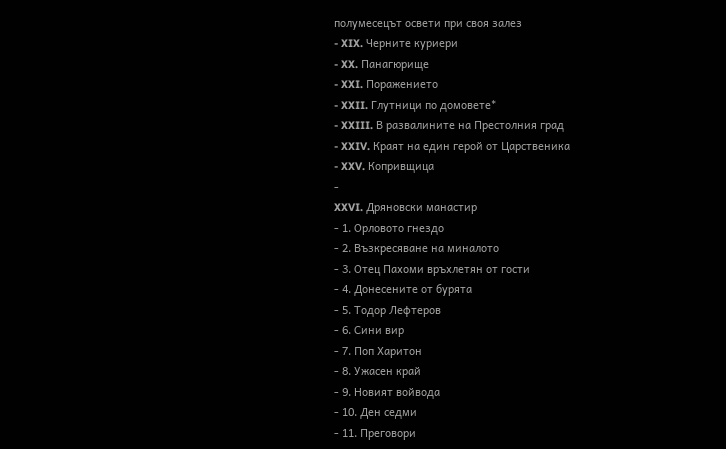полумесецът освети при своя залез
- XIX. Черните куриери
- XX. Панагюрище
- XXI. Поражението
- XXII. Глутници по домовете*
- XXIII. В развалините на Престолния град
- XXIV. Краят на един герой от Царственика
- XXV. Копривщица
-
XXVI. Дряновски манастир
- 1. Орловото гнездо
- 2. Възкресяване на миналото
- 3. Отец Пахоми връхлетян от гости
- 4. Донесените от бурята
- 5. Тодор Лефтеров
- 6. Сини вир
- 7. Поп Харитон
- 8. Ужасен край
- 9. Новият войвода
- 10. Ден седми
- 11. Преговори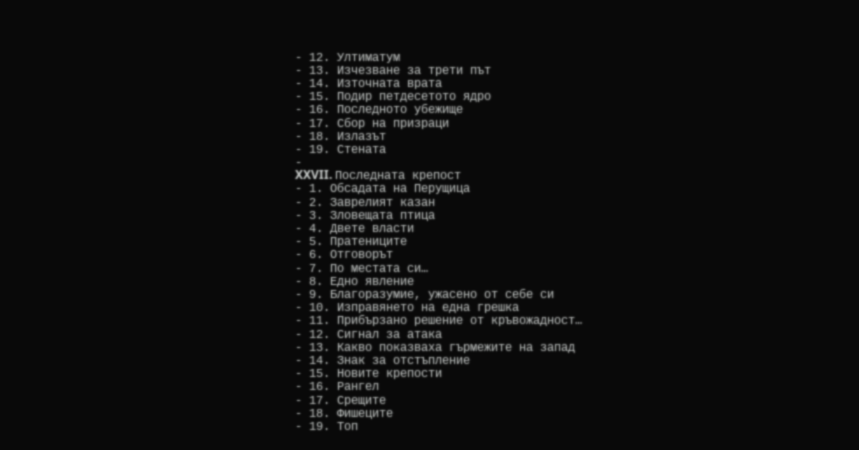- 12. Ултиматум
- 13. Изчезване за трети път
- 14. Източната врата
- 15. Подир петдесетото ядро
- 16. Последното убежище
- 17. Сбор на призраци
- 18. Излазът
- 19. Стената
-
XXVII. Последната крепост
- 1. Обсадата на Перущица
- 2. Заврелият казан
- 3. Зловещата птица
- 4. Двете власти
- 5. Пратениците
- 6. Отговорът
- 7. По местата си…
- 8. Едно явление
- 9. Благоразумие, ужасено от себе си
- 10. Изправянето на една грешка
- 11. Прибързано решение от кръвожадност…
- 12. Сигнал за атака
- 13. Какво показваха гърмежите на запад
- 14. Знак за отстъпление
- 15. Новите крепости
- 16. Рангел
- 17. Срещите
- 18. Фишеците
- 19. Топ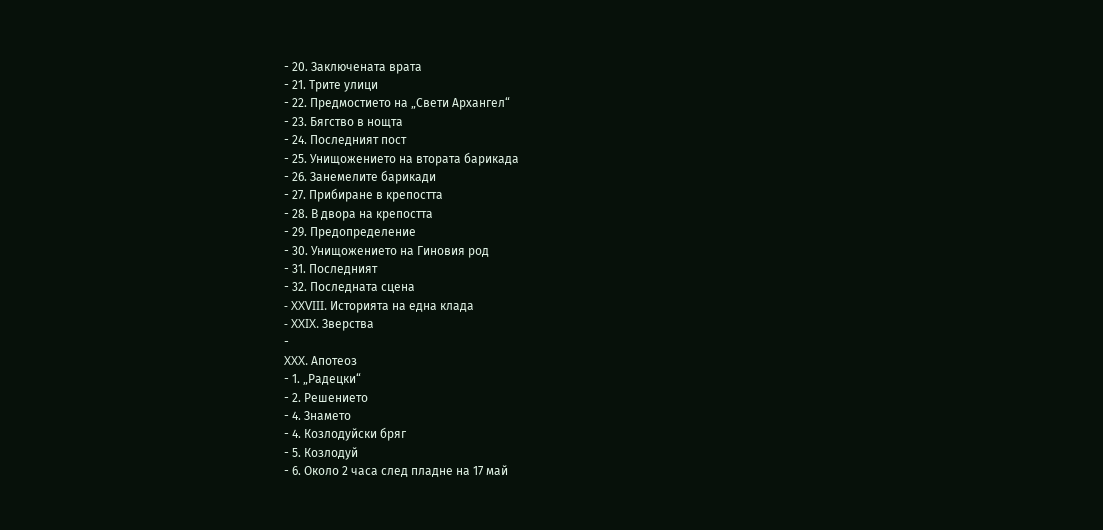- 20. Заключената врата
- 21. Трите улици
- 22. Предмостието на „Свети Архангел“
- 23. Бягство в нощта
- 24. Последният пост
- 25. Унищожението на втората барикада
- 26. Занемелите барикади
- 27. Прибиране в крепостта
- 28. В двора на крепостта
- 29. Предопределение
- 30. Унищожението на Гиновия род
- 31. Последният
- 32. Последната сцена
- XXVIII. Историята на една клада
- XXIX. Зверства
-
XXX. Апотеоз
- 1. „Радецки“
- 2. Решението
- 4. Знамето
- 4. Козлодуйски бряг
- 5. Козлодуй
- 6. Около 2 часа след пладне на 17 май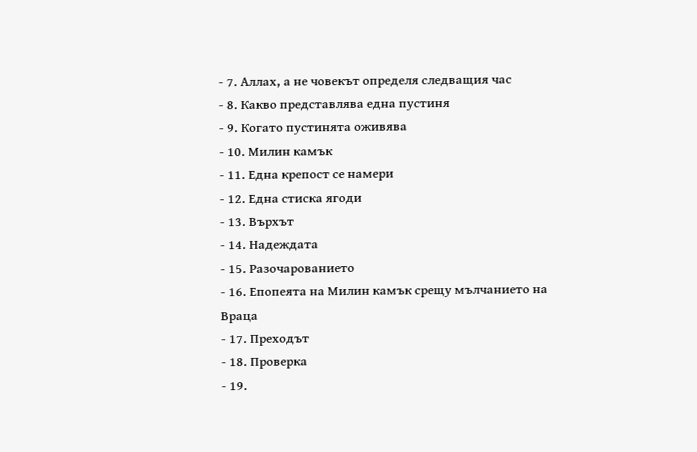- 7. Аллах, а не човекът определя следващия час
- 8. Какво представлява една пустиня
- 9. Когато пустинята оживява
- 10. Милин камък
- 11. Една крепост се намери
- 12. Една стиска ягоди
- 13. Върхът
- 14. Надеждата
- 15. Разочарованието
- 16. Епопеята на Милин камък срещу мълчанието на Враца
- 17. Преходът
- 18. Проверка
- 19.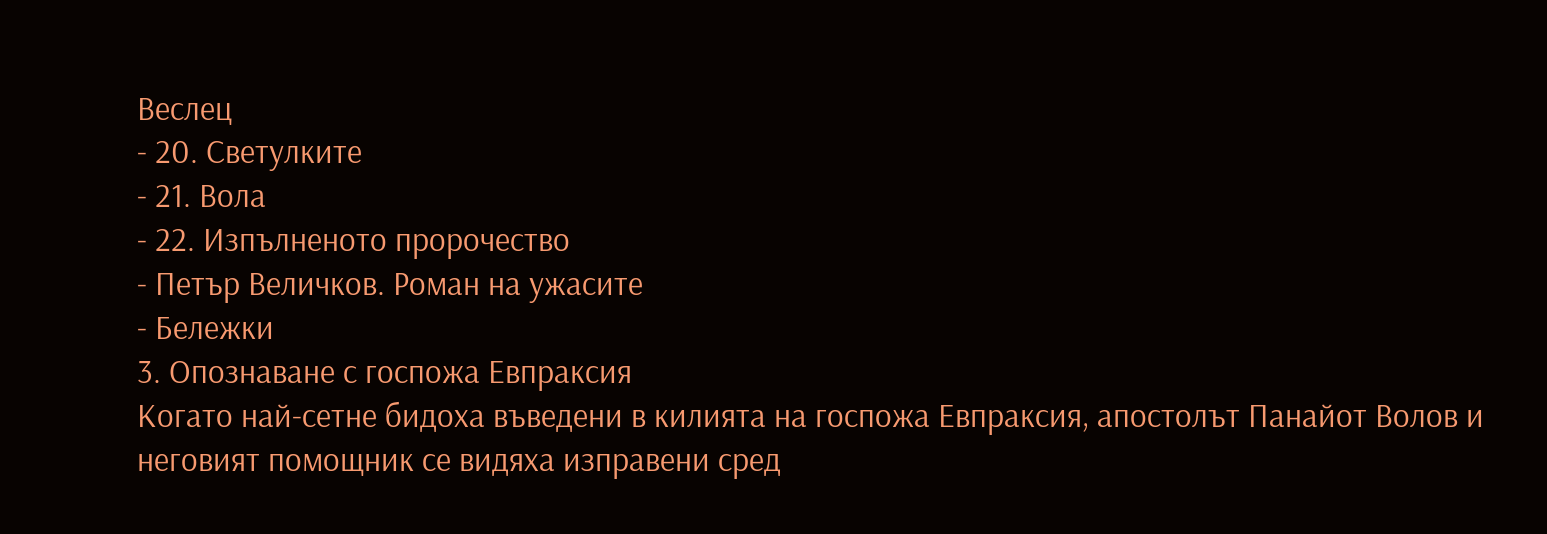Веслец
- 20. Светулките
- 21. Вола
- 22. Изпълненото пророчество
- Петър Величков. Роман на ужасите
- Бележки
3. Опознаване с госпожа Евпраксия
Когато най-сетне бидоха въведени в килията на госпожа Евпраксия, апостолът Панайот Волов и неговият помощник се видяха изправени сред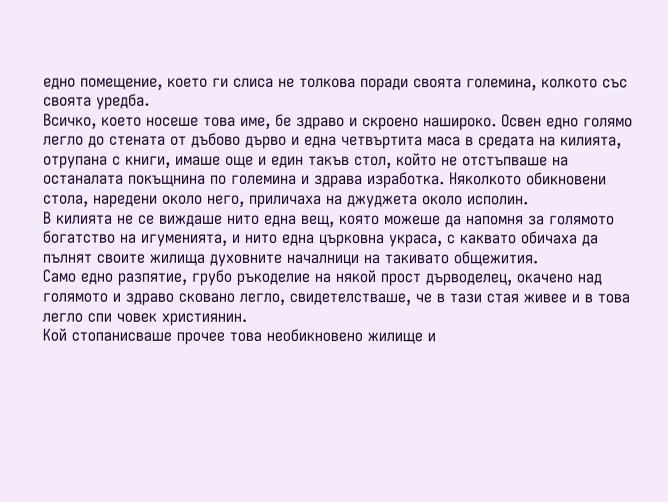едно помещение, което ги слиса не толкова поради своята големина, колкото със своята уредба.
Всичко, което носеше това име, бе здраво и скроено нашироко. Освен едно голямо легло до стената от дъбово дърво и една четвъртита маса в средата на килията, отрупана с книги, имаше още и един такъв стол, който не отстъпваше на останалата покъщнина по големина и здрава изработка. Няколкото обикновени стола, наредени около него, приличаха на джуджета около исполин.
В килията не се виждаше нито една вещ, която можеше да напомня за голямото богатство на игуменията, и нито една църковна украса, с каквато обичаха да пълнят своите жилища духовните началници на такивато общежития.
Само едно разпятие, грубо ръкоделие на някой прост дърводелец, окачено над голямото и здраво сковано легло, свидетелстваше, че в тази стая живее и в това легло спи човек християнин.
Кой стопанисваше прочее това необикновено жилище и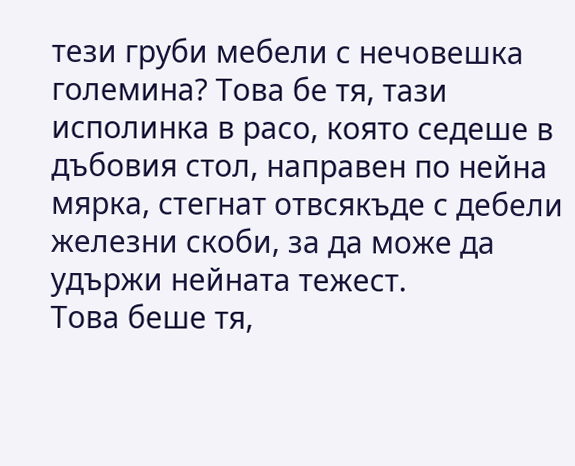тези груби мебели с нечовешка големина? Това бе тя, тази исполинка в расо, която седеше в дъбовия стол, направен по нейна мярка, стегнат отвсякъде с дебели железни скоби, за да може да удържи нейната тежест.
Това беше тя,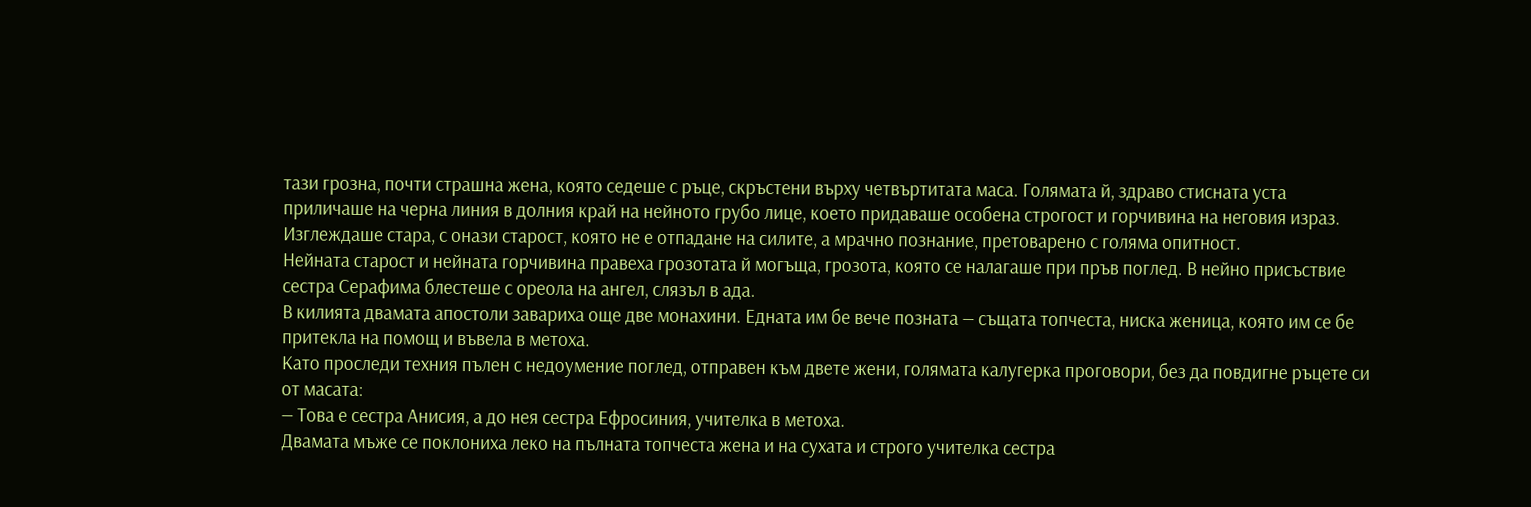тази грозна, почти страшна жена, която седеше с ръце, скръстени върху четвъртитата маса. Голямата й, здраво стисната уста приличаше на черна линия в долния край на нейното грубо лице, което придаваше особена строгост и горчивина на неговия израз. Изглеждаше стара, с онази старост, която не е отпадане на силите, а мрачно познание, претоварено с голяма опитност.
Нейната старост и нейната горчивина правеха грозотата й могъща, грозота, която се налагаше при пръв поглед. В нейно присъствие сестра Серафима блестеше с ореола на ангел, слязъл в ада.
В килията двамата апостоли завариха още две монахини. Едната им бе вече позната — същата топчеста, ниска женица, която им се бе притекла на помощ и въвела в метоха.
Като проследи техния пълен с недоумение поглед, отправен към двете жени, голямата калугерка проговори, без да повдигне ръцете си от масата:
— Това е сестра Анисия, а до нея сестра Ефросиния, учителка в метоха.
Двамата мъже се поклониха леко на пълната топчеста жена и на сухата и строго учителка сестра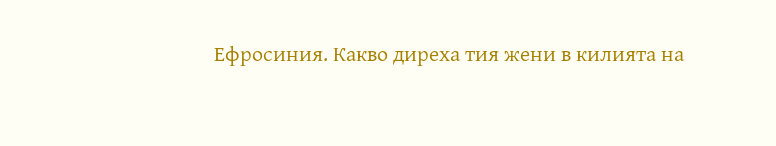Ефросиния. Какво диреха тия жени в килията на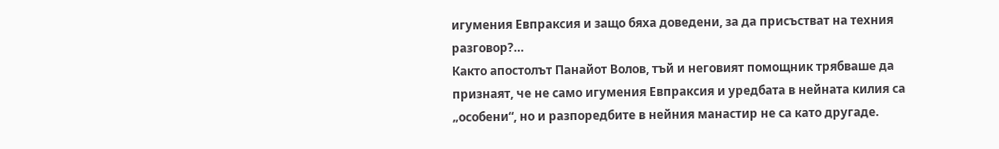игумения Евпраксия и защо бяха доведени, за да присъстват на техния разговор?…
Както апостолът Панайот Волов, тъй и неговият помощник трябваше да признаят, че не само игумения Евпраксия и уредбата в нейната килия са „особени“, но и разпоредбите в нейния манастир не са като другаде.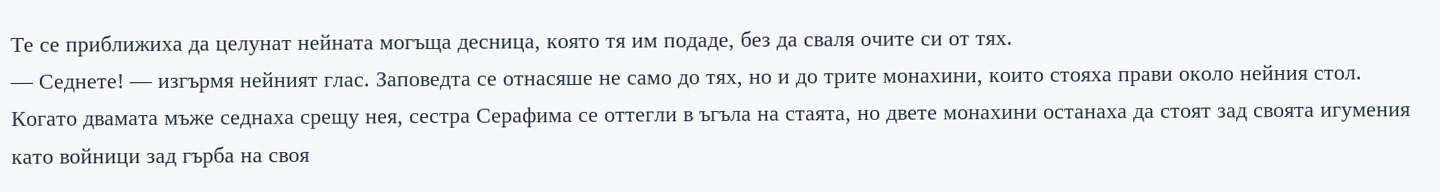Те се приближиха да целунат нейната могъща десница, която тя им подаде, без да сваля очите си от тях.
— Седнете! — изгърмя нейният глас. Заповедта се отнасяше не само до тях, но и до трите монахини, които стояха прави около нейния стол.
Когато двамата мъже седнаха срещу нея, сестра Серафима се оттегли в ъгъла на стаята, но двете монахини останаха да стоят зад своята игумения като войници зад гърба на своя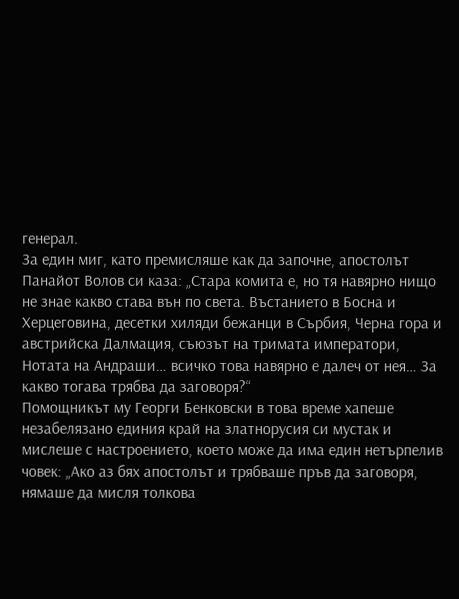генерал.
За един миг, като премисляше как да започне, апостолът Панайот Волов си каза: „Стара комита е, но тя навярно нищо не знае какво става вън по света. Въстанието в Босна и Херцеговина, десетки хиляди бежанци в Сърбия, Черна гора и австрийска Далмация, съюзът на тримата императори, Нотата на Андраши… всичко това навярно е далеч от нея… За какво тогава трябва да заговоря?“
Помощникът му Георги Бенковски в това време хапеше незабелязано единия край на златнорусия си мустак и мислеше с настроението, което може да има един нетърпелив човек: „Ако аз бях апостолът и трябваше пръв да заговоря, нямаше да мисля толкова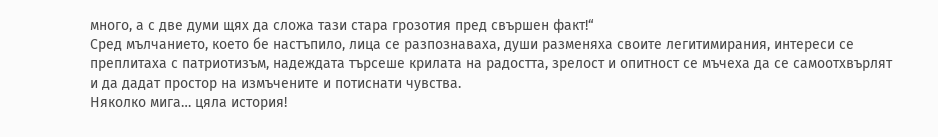много, а с две думи щях да сложа тази стара грозотия пред свършен факт!“
Сред мълчанието, което бе настъпило, лица се разпознаваха, души разменяха своите легитимирания, интереси се преплитаха с патриотизъм, надеждата търсеше крилата на радостта, зрелост и опитност се мъчеха да се самоотхвърлят и да дадат простор на измъчените и потиснати чувства.
Няколко мига… цяла история!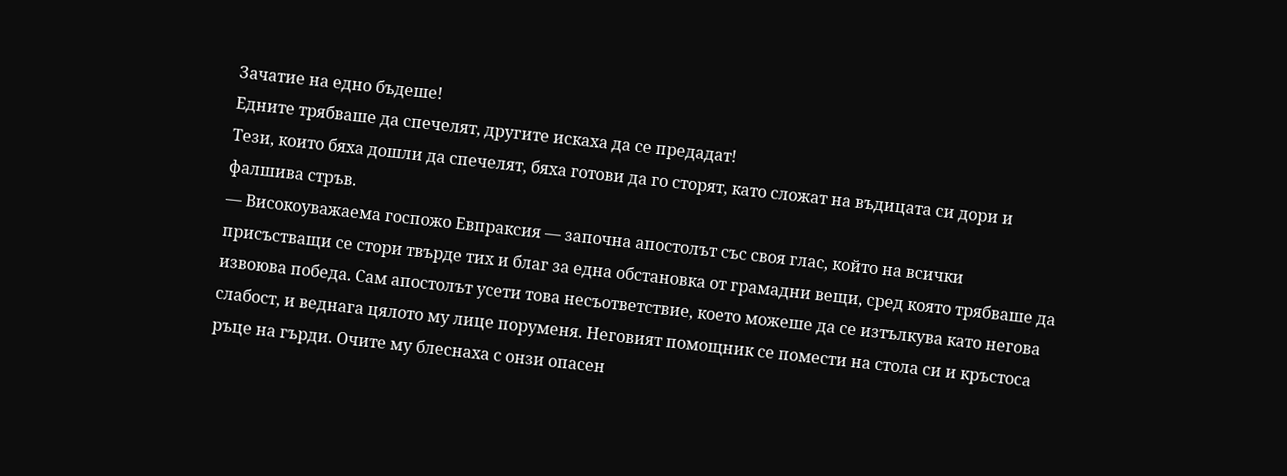Зачатие на едно бъдеше!
Едните трябваше да спечелят, другите искаха да се предадат!
Тези, които бяха дошли да спечелят, бяха готови да го сторят, като сложат на въдицата си дори и фалшива стръв.
— Високоуважаема госпожо Евпраксия — започна апостолът със своя глас, който на всички присъстващи се стори твърде тих и благ за една обстановка от грамадни вещи, сред която трябваше да извоюва победа. Сам апостолът усети това несъответствие, което можеше да се изтълкува като негова слабост, и веднага цялото му лице поруменя. Неговият помощник се помести на стола си и кръстоса ръце на гърди. Очите му блеснаха с онзи опасен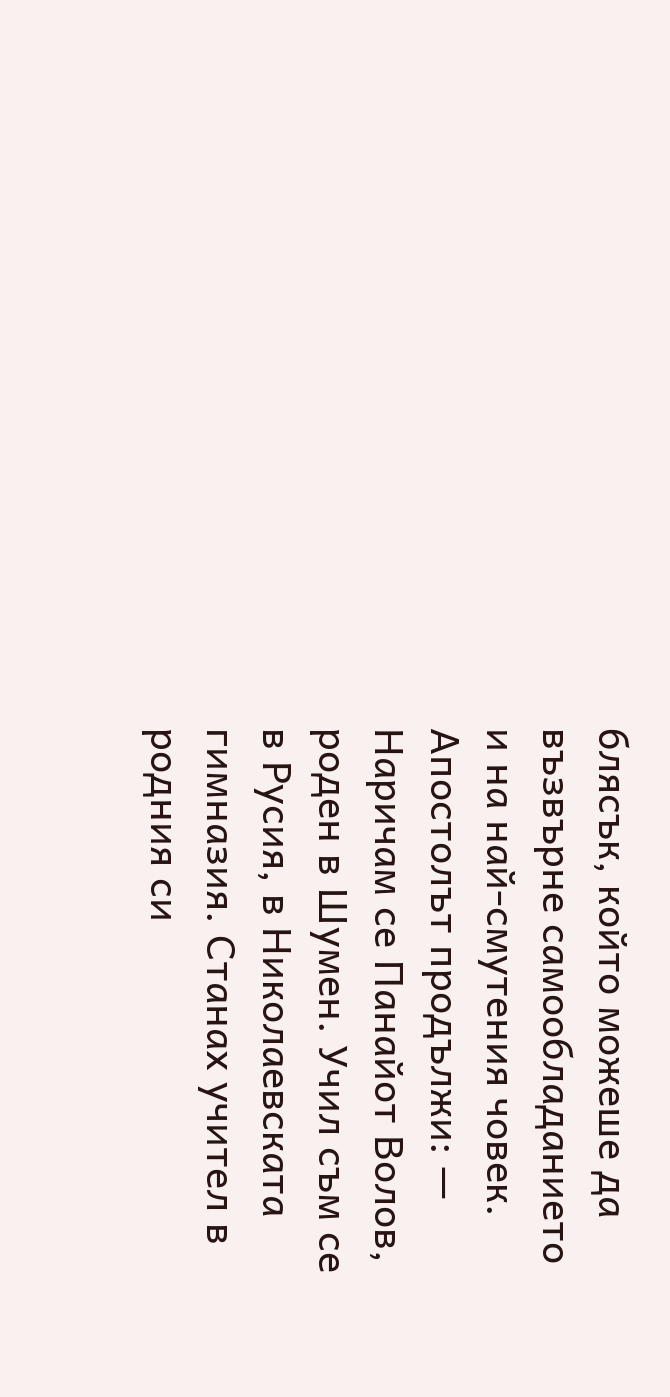блясък, който можеше да възвърне самообладанието и на най-смутения човек. Апостолът продължи: — Наричам се Панайот Волов, роден в Шумен. Учил съм се в Русия, в Николаевската гимназия. Станах учител в родния си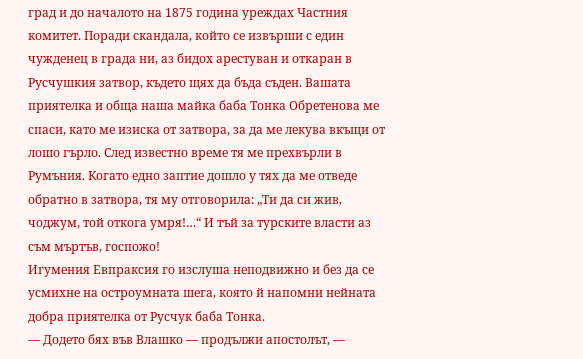град и до началото на 1875 година уреждах Частния комитет. Поради скандала, който се извърши с един чужденец в града ни, аз бидох арестуван и откаран в Русчушкия затвор, където щях да бъда съден. Вашата приятелка и обща наша майка баба Тонка Обретенова ме спаси, като ме изиска от затвора, за да ме лекува вкъщи от лошо гърло. След известно време тя ме прехвърли в Румъния. Когато едно заптие дошло у тях да ме отведе обратно в затвора, тя му отговорила: „Ти да си жив, чоджум, той откога умря!…“ И тъй за турските власти аз съм мъртъв, госпожо!
Игумения Евпраксия го изслуша неподвижно и без да се усмихне на остроумната шега, която й напомни нейната добра приятелка от Русчук баба Тонка.
— Додето бях във Влашко — продължи апостолът, —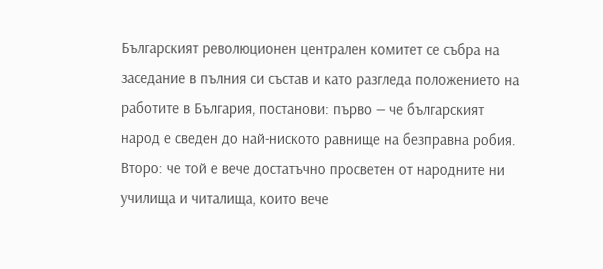Българският революционен централен комитет се събра на заседание в пълния си състав и като разгледа положението на работите в България, постанови: първо — че българският народ е сведен до най-ниското равнище на безправна робия. Второ: че той е вече достатъчно просветен от народните ни училища и читалища, които вече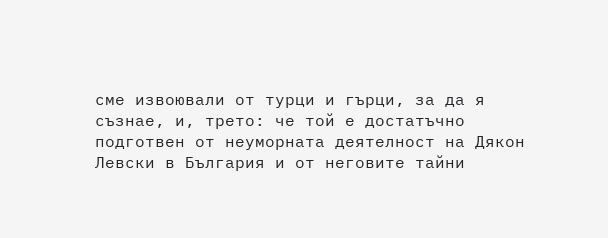сме извоювали от турци и гърци, за да я съзнае, и, трето: че той е достатъчно подготвен от неуморната деятелност на Дякон Левски в България и от неговите тайни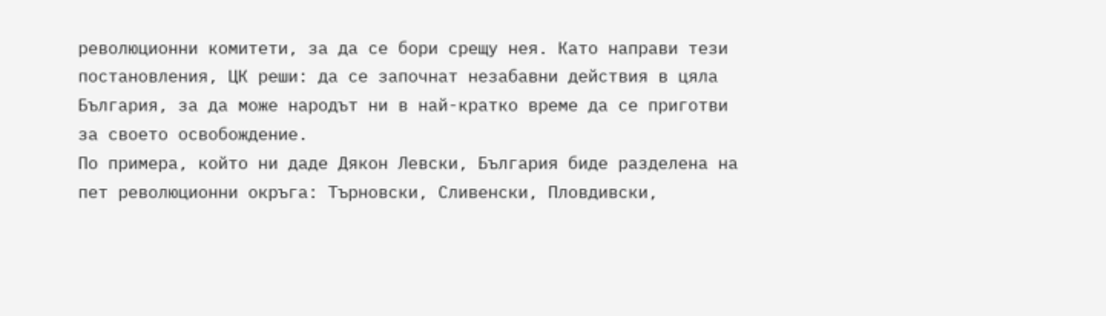революционни комитети, за да се бори срещу нея. Като направи тези постановления, ЦК реши: да се започнат незабавни действия в цяла България, за да може народът ни в най-кратко време да се приготви за своето освобождение.
По примера, който ни даде Дякон Левски, България биде разделена на пет революционни окръга: Търновски, Сливенски, Пловдивски,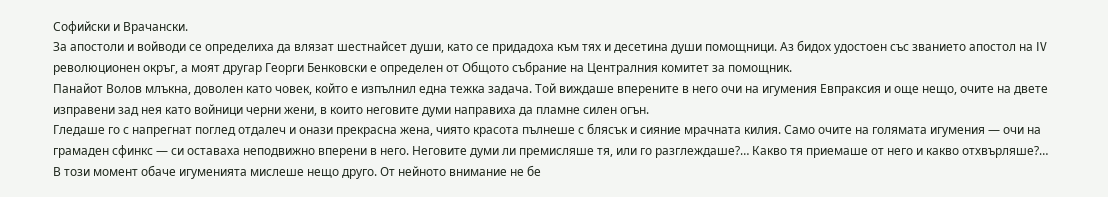Софийски и Врачански.
За апостоли и войводи се определиха да влязат шестнайсет души, като се придадоха към тях и десетина души помощници. Аз бидох удостоен със званието апостол на IV революционен окръг, а моят другар Георги Бенковски е определен от Общото събрание на Централния комитет за помощник.
Панайот Волов млъкна, доволен като човек, който е изпълнил една тежка задача. Той виждаше вперените в него очи на игумения Евпраксия и още нещо, очите на двете изправени зад нея като войници черни жени, в които неговите думи направиха да пламне силен огън.
Гледаше го с напрегнат поглед отдалеч и онази прекрасна жена, чиято красота пълнеше с блясък и сияние мрачната килия. Само очите на голямата игумения — очи на грамаден сфинкс — си оставаха неподвижно вперени в него. Неговите думи ли премисляше тя, или го разглеждаше?… Какво тя приемаше от него и какво отхвърляше?…
В този момент обаче игуменията мислеше нещо друго. От нейното внимание не бе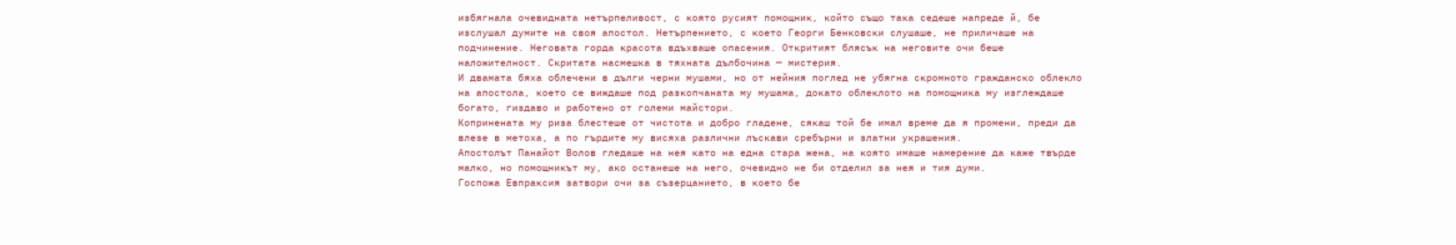избягнала очевидната нетърпеливост, с която русият помощник, който също така седеше напреде й, бе изслушал думите на своя апостол. Нетърпението, с което Георги Бенковски слушаше, не приличаше на подчинение. Неговата горда красота вдъхваше опасения. Откритият блясък на неговите очи беше наложителност. Скритата насмешка в тяхната дълбочина — мистерия.
И двамата бяха облечени в дълги черни мушами, но от нейния поглед не убягна скромното гражданско облекло на апостола, което се виждаше под разкопчаната му мушама, докато облеклото на помощника му изглеждаше богато, гиздаво и работено от големи майстори.
Копринената му риза блестеше от чистота и добро гладене, сякаш той бе имал време да я промени, преди да влезе в метоха, а по гърдите му висяха различни лъскави сребърни и златни украшения.
Апостолът Панайот Волов гледаше на нея като на една стара жена, на която имаше намерение да каже твърде малко, но помощникът му, ако останеше на него, очевидно не би отделил за нея и тия думи.
Госпожа Евпраксия затвори очи за съзерцанието, в което бе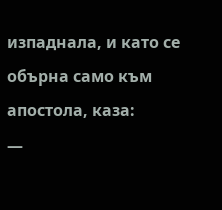изпаднала, и като се обърна само към апостола, каза:
—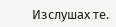Изслушах те.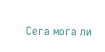Сега мога ли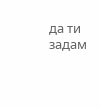да ти задам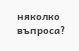няколко въпроса?